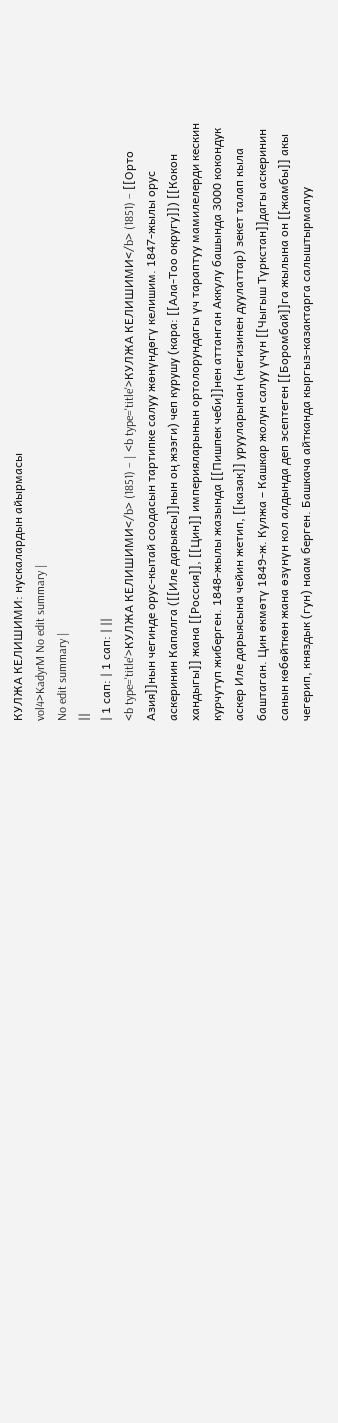КУЛЖА КЕЛИШИМИ: нускалардын айырмасы
vol4>KadyrM No edit summary |
No edit summary |
||
| 1 сап: | 1 сап: | ||
<b type='title'>КУЛЖА КЕЛИШИМИ</b> (1851) – | <b type='title'>КУЛЖА КЕЛИШИМИ</b> (1851) – [[Орто Азия]]нын чегинде орус-кытай соодасын тартипке салуу жөнүндөгү келишим. 1847-жылы орус аскеринин Капалга ([[Иле дарыясы]]нын оң жээги) чеп курушу (кара: [[Ала-Тоо округу]]) [[Кокон хандыгы]] жана [[Россия]], [[Цин]] империяларынын ортолорундагы үч тараптуу мамилелерди кескин курчутуп жиберген. 1848-жылы жазында [[Пишпек чеби]]нен аттанган Аккулу башында 3000 кокондук аскер Иле дарыясына чейин жетип, [[казак]] урууларынан (негизинен дуулаттар) зекет талап кыла баштаган. Цин өкмөтү 1849-ж. Кулжа – Кашкар жолун салуу үчүн [[Чыгыш Түркстан]]дагы аскеринин санын көбөйткөн жана өзүнүн кол алдында деп эсептеген [[Боромбай]]га жылына он [[жамбы]] акы чегерип, княздык (гун) наам берген. Башкача айтканда кыргыз-казактарга салыштырмалуу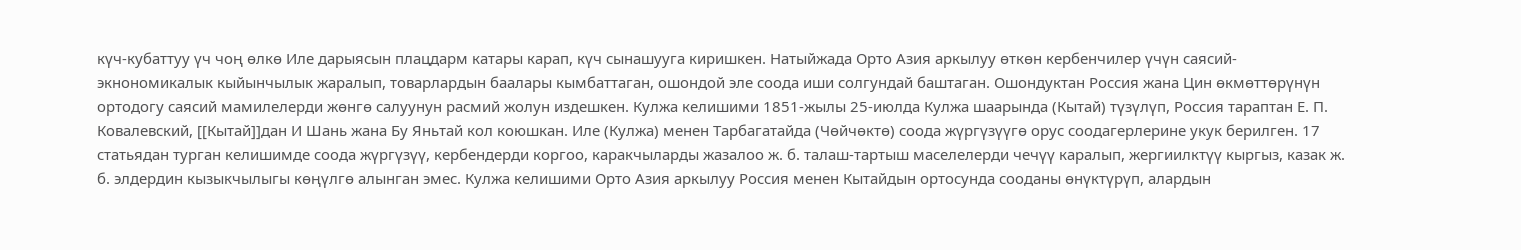күч-кубаттуу үч чоң өлкө Иле дарыясын плацдарм катары карап, күч сынашууга киришкен. Натыйжада Орто Азия аркылуу өткөн кербенчилер үчүн саясий-экнономикалык кыйынчылык жаралып, товарлардын баалары кымбаттаган, ошондой эле соода иши солгундай баштаган. Ошондуктан Россия жана Цин өкмөттөрүнүн ортодогу саясий мамилелерди жөнгө салуунун расмий жолун издешкен. Кулжа келишими 1851-жылы 25-июлда Кулжа шаарында (Кытай) түзүлүп, Россия тараптан Е. П. Ковалевский, [[Кытай]]дан И Шань жана Бу Яньтай кол коюшкан. Иле (Кулжа) менен Тарбагатайда (Чөйчөктө) соода жүргүзүүгө орус соодагерлерине укук берилген. 17 статьядан турган келишимде соода жүргүзүү, кербендерди коргоо, каракчыларды жазалоо ж. б. талаш-тартыш маселелерди чечүү каралып, жергиилктүү кыргыз, казак ж. б. элдердин кызыкчылыгы көңүлгө алынган эмес. Кулжа келишими Орто Азия аркылуу Россия менен Кытайдын ортосунда сооданы өнүктүрүп, алардын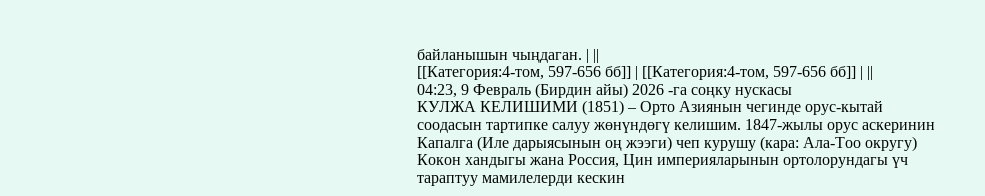байланышын чыңдаган. | ||
[[Категория:4-том, 597-656 бб]] | [[Категория:4-том, 597-656 бб]] | ||
04:23, 9 Февраль (Бирдин айы) 2026 -га соңку нускасы
КУЛЖА КЕЛИШИМИ (1851) – Орто Азиянын чегинде орус-кытай соодасын тартипке салуу жөнүндөгү келишим. 1847-жылы орус аскеринин Капалга (Иле дарыясынын оң жээги) чеп курушу (кара: Ала-Тоо округу) Кокон хандыгы жана Россия, Цин империяларынын ортолорундагы үч тараптуу мамилелерди кескин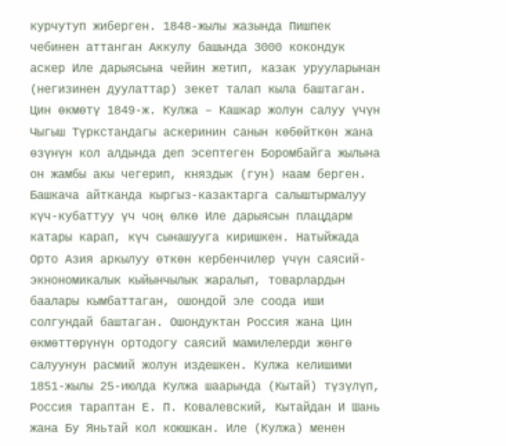курчутуп жиберген. 1848-жылы жазында Пишпек чебинен аттанган Аккулу башында 3000 кокондук аскер Иле дарыясына чейин жетип, казак урууларынан (негизинен дуулаттар) зекет талап кыла баштаган. Цин өкмөтү 1849-ж. Кулжа – Кашкар жолун салуу үчүн Чыгыш Түркстандагы аскеринин санын көбөйткөн жана өзүнүн кол алдында деп эсептеген Боромбайга жылына он жамбы акы чегерип, княздык (гун) наам берген. Башкача айтканда кыргыз-казактарга салыштырмалуу күч-кубаттуу үч чоң өлкө Иле дарыясын плацдарм катары карап, күч сынашууга киришкен. Натыйжада Орто Азия аркылуу өткөн кербенчилер үчүн саясий-экнономикалык кыйынчылык жаралып, товарлардын баалары кымбаттаган, ошондой эле соода иши солгундай баштаган. Ошондуктан Россия жана Цин өкмөттөрүнүн ортодогу саясий мамилелерди жөнгө салуунун расмий жолун издешкен. Кулжа келишими 1851-жылы 25-июлда Кулжа шаарында (Кытай) түзүлүп, Россия тараптан Е. П. Ковалевский, Кытайдан И Шань жана Бу Яньтай кол коюшкан. Иле (Кулжа) менен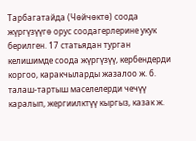Тарбагатайда (Чөйчөктө) соода жүргүзүүгө орус соодагерлерине укук берилген. 17 статьядан турган келишимде соода жүргүзүү, кербендерди коргоо, каракчыларды жазалоо ж. б. талаш-тартыш маселелерди чечүү каралып, жергиилктүү кыргыз, казак ж.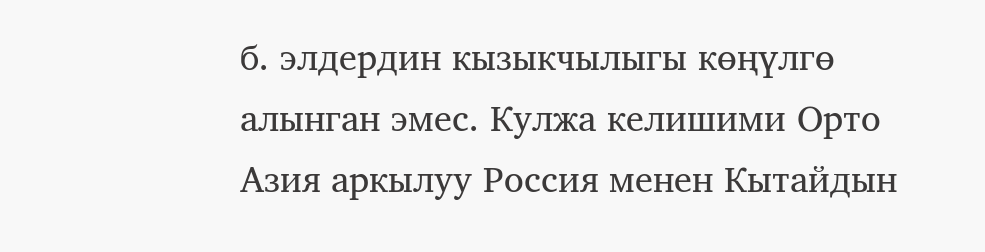б. элдердин кызыкчылыгы көңүлгө алынган эмес. Кулжа келишими Орто Азия аркылуу Россия менен Кытайдын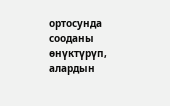ортосунда сооданы өнүктүрүп, алардын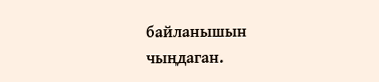байланышын чыңдаган.